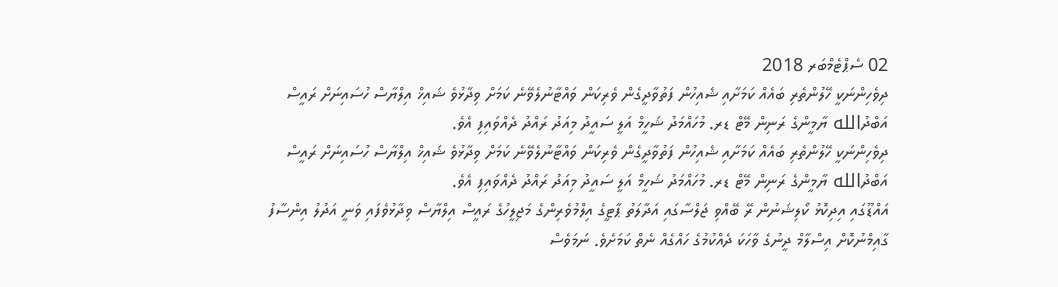02 ސެޕްޓެމްބަރ 2018
ދިވެހިންނަކީ ހޭލުންތެރި ބައެއް ކަމަށާއި ޝެއިހުން ފަތުވާދީގެން ވެރިކަން ވައްޓާނުލެވޭނެ ކަމަށް ވިދާޅުވެ ޝައިޚް އިލްޔާސް ހުސައިނަށް ރައީސް އަބްދުالله ޔާމީންގެ ރަނިން މޭޓް ޑރ. މުހައްމަދު ޝަހީމް އަލީ ސައީދު މިއަދު ރައްދު ދެއްވައިފި އެވެ.
ދިވެހިންނަކީ ހޭލުންތެރި ބައެއް ކަމަށާއި ޝެއިހުން ފަތުވާދީގެން ވެރިކަން ވައްޓާނުލެވޭނެ ކަމަށް ވިދާޅުވެ ޝައިޚް އިލްޔާސް ހުސައިނަށް ރައީސް އަބްދުالله ޔާމީންގެ ރަނިން މޭޓް ޑރ. މުހައްމަދު ޝަހީމް އަލީ ސައީދު މިއަދު ރައްދު ދެއްވައިފި އެވެ.
އައްޑޫގައި އިދިކޮޅު ކޯލިޝަނުން ރޭ ބޭއްވި ޖަލްސާގައި އަދާލަތު ޕާޓީގެ އިލްމުވެރިންގެ މަޖިލީހުގެ ރައީސް އިލްޔާސް ވިދާޅުވެފައި ވަނީ އަދުލު އިންސާފު ގާއިމްނުކޮށް އިސްލާމް ދީނުގެ ވާހަކަ ދެއްކުމުގެ ހައްގެއް ނެތް ކަމަށެވެ. ނަމަވެސް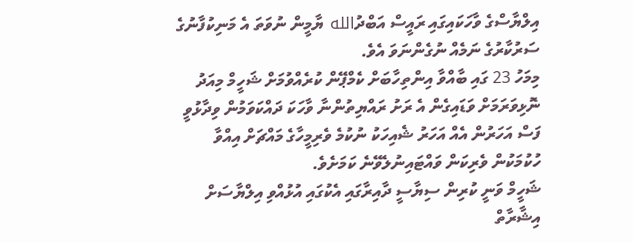އިލްޔާސްގެ ވާހަކައިގައި ރައީސް އަބްދުالله ޔާމީން ނުވަތަ އެ މަނިކުފާނުގެ ސަރުކާރުގެ ނަމެއް ނުގެންނަވަ އެވެ.
މިމަހު 23 ގައި ބާއްވާ އިންތިހާބަށް ކެމްޕޭން ކުރެއްވުމަށް ޝަހީމް މިއަދު ނޮޅިވަރަމަށް ވަޑައިގެން އެ ރަށު ރައްޔިތުންނާ ވާހަކަ ދައްކަވަމުން ވިދާޅުވީ ފަސް އަހަރުން އެއް އަހަރު ޝެއިހަކު ނުކުމެ ވެރިމީހާގެ މައްޗަށް އިއްވާ ހުކުމަކުން ވެރިކަން ވައްޓައިނުލެވޭނެ ކަމަށެވެ.
ޝަހީމް ވަނީ ކުރިން ސިޔާސީ ދާއިރާގައި އެކުގައި އުޅުއްވި އިލްޔާސަށް އިޝާރާތް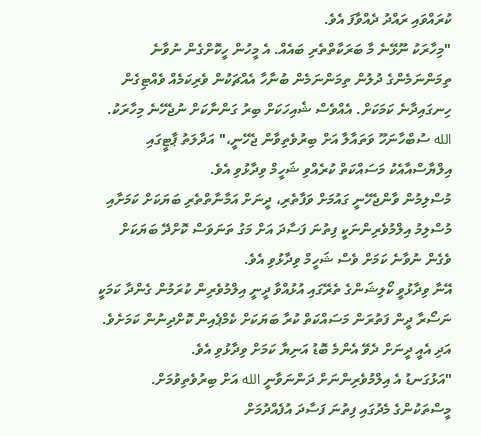ކުރައްވައި ރައްދު ދެއްވާފަ އެވެ.
"މިހާރަކު ނޫޅޭނެ މާ ބަރަކާތްތެރި ބައެއް. އެ މީހުން ހީކޮށްގެން ނުވާނެ ތިމަންނަމެންގެ ދުލުން ތިމަންނަމެން ބުނާހާ އެއްޗަކުން ވެރިކަމެއް ވެއްޓިގެން ހިނގައިދާނެ ކަމަކަށް. އެއްވެސް ޝެއިހަކަށް ބިރު ގަންނާކަށް ނުޖެހޭނެ މިހާރަކު. الله ސުބްހާނަހޫ ވަތައާލާ އަށް ބިރުވެތިވާން ޖެހޭނީ،" އަދާލަތު ޕާޓީގައި އިލްޔާސްއާއެކު މަސައްކަތް ކުރެއްވި ޝަހީމް ވިދާޅުވި އެވެ.
މުސްލިމުން ވާންޖެހޭނީ ގައުމަށް ވަފާތެރި، ދީނަށް އަމާނާތްތެރި ބަޔަކަށް ކަމަށާއި މުސްލިމު އިލްމުވެރިންނަކީ ފިތުނަ ފަސާދަ އަށް މަގު ތަނަވަސް ކޮށްދޭ ބަޔަކަށް ވެގެން ނުވާނެ ކަމަށް ވެސް ޝަހީމް ވިދާޅުވި އެވެ.
އޭނާ ވިދާޅުވީ ކޯލިޝަންގެ ތެރޭގައި އުޅުއްވާ ދީނީ އިލްމުވެރިން ކުރަމުން ގެންދާ ކަމަކީ ނަސޯރާ ދީން ފަތުރަން މަސައްކަތް ކުރާ ބަޔަކަށް ކެމްޕެއިން ކޮށްދިނުން ކަމަށެވެ. އަދި އެއީ ދީނަށް ދެވޭ އެންމެ ބޮޑު އަނިޔާ ކަމަށް ވިދާޅުވި އެވެ.
"އަޅުގަނޑު އެ އިލްމުވެރިންނަށް ދަންނަވާނީ الله އަށް ބިރުވެތިވުމަށް. މީސްތަކުންގެ މެދުގައި ފިތުނަ ފަސާދަ އުފެއްދުމަށް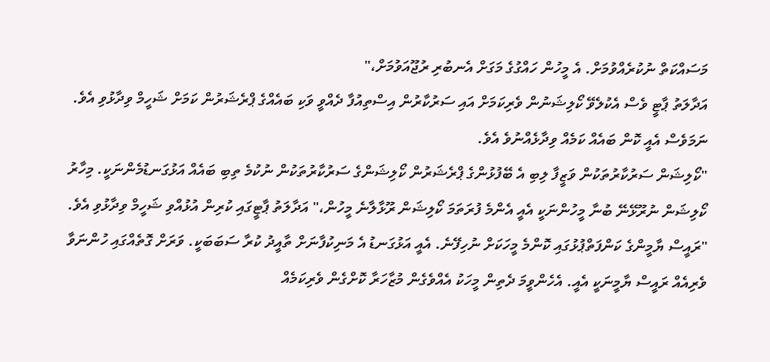މަސައްކަތް ނުކުރެއްވުމަށް. އެ މީހުން ހައްގުގެ މަގަށް އެނބުރި ރުޖޫއަވުމަށް،"
އަދާލަތު ޕާޓީ ވެސް އެކުލެވޭ ކޯލިޝަނުން ވެރިކަމަށް އައި ސަރުކާރުން އިސްތިއުފާ ދެއްވީ ވަކި ބައެއްގެ ޕްރެޝަރުން ކަމަށް ޝަހީމް ވިދާޅުވި އެވެ. ނަމަވެސް އެއީ ކޮން ބައެއް ކަމެއް ވިދާޅެއްނުވެ އެވެ.
"ކޯލިޝަން ސަރުކާރުތަކުން ވަޒީފާ ލިބި އެ ބޭފުޅުންގެ ޕްރެޝަރުން ކޯލިޝަންގެ ސަރުކާރުތަކުން ނުކުމެ ތިބި ބައެއް އަޅުގަނޑުމެންނަކީ. މިހާރު ކޯލިޝަން ނުރޫޅޭނޭ ބުނާ މީހުންނަކީ އެއީ އެންމެ ފުރަތަމަ ކޯލިޝަން ރޫޅާލާނެ މީހުން،" އަދާލަތު ޕާޓީގައި ކުރިން އުޅުއްވި ޝަހީމް ވިދާޅުވި އެވެ.
"ރައީސް ޔާމީންގެ ކަންފަތްޕުޅުގައި ކޮންމެ މީހަކަށް ނުހިފޭނެ. އެއީ އަޅުގަނޑު އެ މަނިކުފާނަށް ތާއީދު ކުރާ ސަބަބަކީ. ވަރަށް ގޮތެއްގައި ހުންނަވާ ވެރިއެއް ރައީސް ޔާމީނަކީ އެއީ. އެހެންވީމަ ދެތިން މީހަކު އެއްވެގެން މުޒާހަރާ ކޮށްގެން ވެރިކަމެއް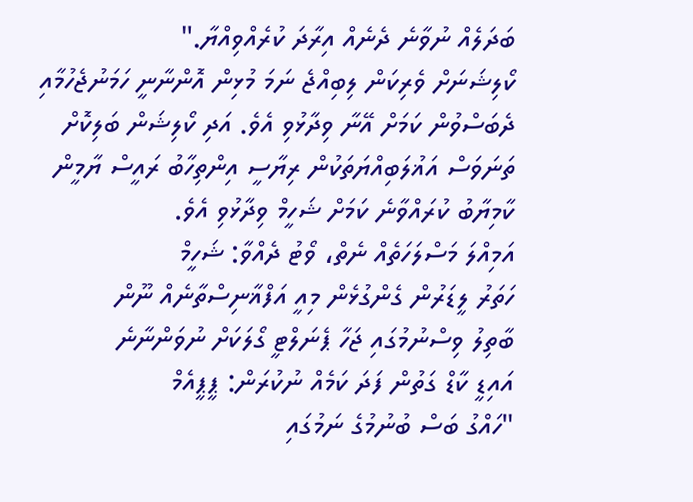ބަދަލެއް ނުވާނެ ދެނެއް އިރާދަ ކުރެއްވިއްޔާ."
ކޯލިޝަނަށް ވެރިކަން ލިބިއްޖެ ނަމަ މުޅިން އޮންނާނީ ހަމަނުޖެހުމާއި ދެބަސްވުން ކަމަށް އޭނާ ވިދާޅުވި އެވެ. އަދި ކޯލިޝަން ބަލިކޮށް ތަނަވަސް އަޣުލަބިއްޔަތަކުން ރިޔާސީ އިންތިހާބު ރައީސް ޔާމީން ކާމިޔާބު ކުރައްވާނެ ކަމަށް ޝަހީމް ވިދާޅުވި އެވެ.
އަމިއްލަ މަސްލަހަތެއް ނެތް، ވޯޓު ދެއްވާ: ޝަހީމް
ހަތަރު ލީޑަރުން ގެންގުޅެން މިއީ އަފްޣާނިސްތާނެއް ނޫން
ބާތިލު ވިސްނުމުގައި ޖަހާ ޕެނަލްޓީ ގޯލަކަށް ނުވަންނާނެ
އައިޑީ ކާޑް ގަތުން ފަދަ ކަމެއް ނުކުރަން: ޕީޕީއެމް
"ހައްގު ބަސް ބުނުމުގެ ނަމުގައި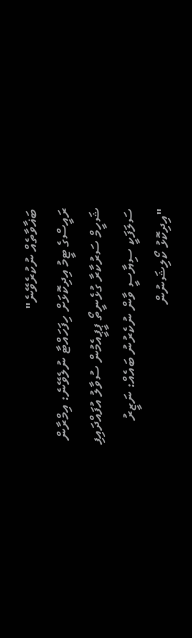ބަޣާވާތެއް ނުކުރެވޭނެ"
ރައީސްގެ ޓީމު އިދިކޮޅަށް ހިފަހައްޓާ ނުލެވޭނެ: އިމްރާން
ޝަހީމް ސަރުކާރާ ގުޅެނީތޯ ޕީޕީއެމުން ސުވާލު އުފައްދައިފި
ސަލަފަކީ ސިޔާސީ ވާން ނުކެރުނު ބައެއް: ނަޒީރު
"އިދިކޮޅު ކޯލިޝަނުން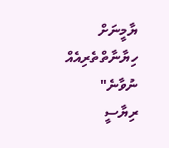ޔާމީނަށް ހިޔާނާތްތެރިއެއް ނުވާނެ"
ރިޔާސީ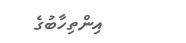އިންތިހާބުގެ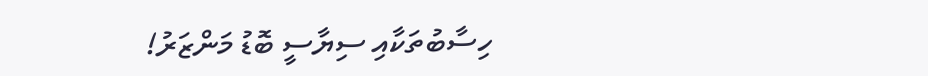ހިސާބުތަކާއި ސިޔާސީ ބޮޑު މަންޒަރު!